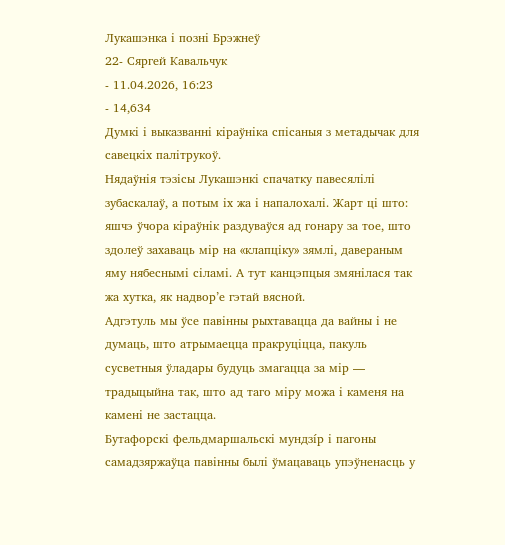Лукашэнка і позні Брэжнеў
22- Сяргей Кавальчук
- 11.04.2026, 16:23
- 14,634
Думкі і выказванні кіраўніка спісаныя з метадычак для савецкіх палітрукоў.
Нядаўнія тэзісы Лукашэнкі спачатку павесялілі зубаскалаў, а потым іх жа і напалохалі. Жарт ці што: яшчэ ўчора кіраўнік раздуваўся ад гонару за тое, што здолеў захаваць мір на «клапціку» зямлі, давераным яму нябеснымі сіламі. А тут канцэпцыя змянілася так жа хутка, як надвор’е гэтай вясной.
Адгэтуль мы ўсе павінны рыхтавацца да вайны і не думаць, што атрымаецца пракруціцца, пакуль сусветныя ўладары будуць змагацца за мір — традыцыйна так, што ад таго міру можа і каменя на камені не застацца.
Бутафорскі фельдмаршальскі мундзі́р і пагоны самадзяржаўца павінны былі ўмацаваць упэўненасць у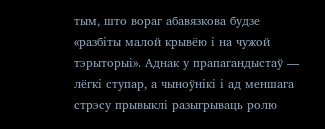тым, што вораг абавязкова будзе «разбіты малой крывёю і на чужой тэрыторыі». Аднак у прапагандыстаў — лёгкі ступар, а чыноўнікі і ад меншага стрэсу прывыклі разыгрываць ролю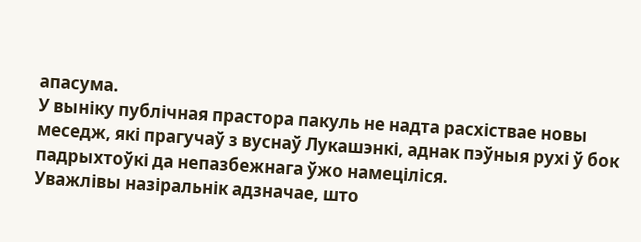апасума.
У выніку публічная прастора пакуль не надта расхіствае новы меседж, які прагучаў з вуснаў Лукашэнкі, аднак пэўныя рухі ў бок падрыхтоўкі да непазбежнага ўжо намеціліся.
Уважлівы назіральнік адзначае, што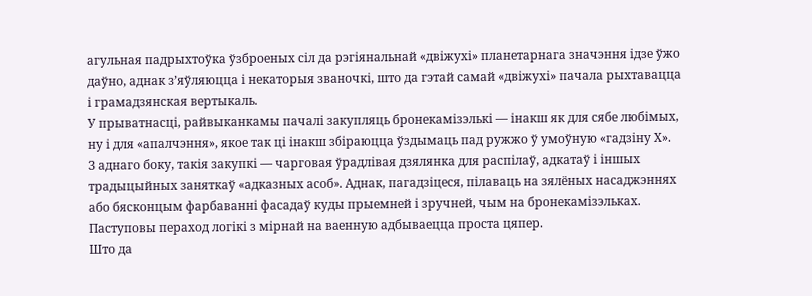агульная падрыхтоўка ўзброеных сіл да рэгіянальнай «двіжухі» планетарнага значэння ідзе ўжо даўно, аднак з’яўляюцца і некаторыя званочкі, што да гэтай самай «двіжухі» пачала рыхтавацца і грамадзянская вертыкаль.
У прыватнасці, райвыканкамы пачалі закупляць бронекамізэлькі — інакш як для сябе любімых, ну і для «апалчэння», якое так ці інакш збіраюцца ўздымаць пад ружжо ў умоўную «гадзіну Х».
З аднаго боку, такія закупкі — чарговая ўрадлівая дзялянка для распілаў, адкатаў і іншых традыцыйных заняткаў «адказных асоб». Аднак, пагадзіцеся, пілаваць на зялёных насаджэннях або бясконцым фарбаванні фасадаў куды прыемней і зручней, чым на бронекамізэльках. Паступовы пераход логікі з мірнай на ваенную адбываецца проста цяпер.
Што да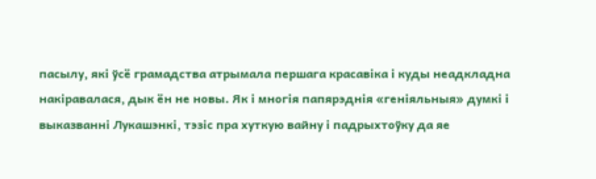пасылу, які ўсё грамадства атрымала першага красавіка і куды неадкладна накіравалася, дык ён не новы. Як і многія папярэднія «геніяльныя» думкі і выказванні Лукашэнкі, тэзіс пра хуткую вайну і падрыхтоўку да яе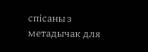спісаны з метадычак для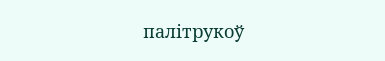палітрукоў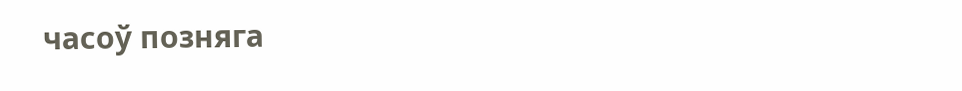часоў позняга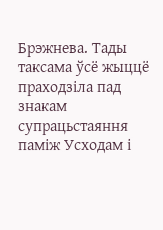Брэжнева. Тады таксама ўсё жыццё праходзіла пад знакам супрацьстаяння паміж Усходам і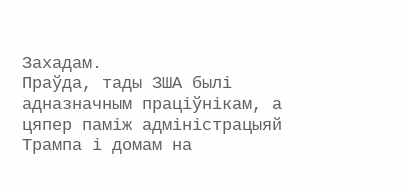Захадам.
Праўда, тады ЗША былі адназначным праціўнікам, а цяпер паміж адміністрацыяй Трампа і домам на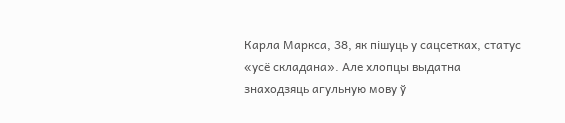Карла Маркса, 38, як пішуць у сацсетках, статус «усё складана». Але хлопцы выдатна знаходзяць агульную мову ў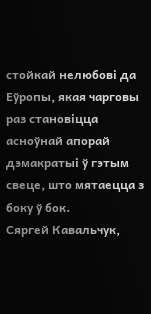стойкай нелюбові да Еўропы, якая чарговы раз становіцца асноўнай апорай дэмакратыі ў гэтым свеце, што мятаецца з боку ў бок.
Сяргей Кавальчук,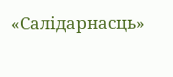«Салідарнасць»